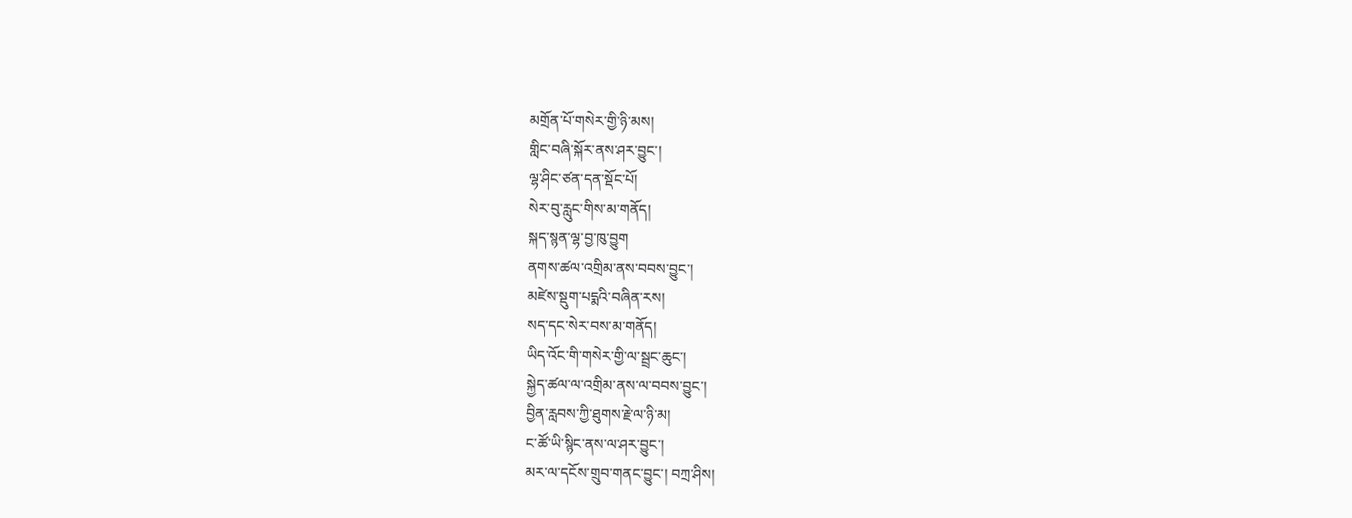མགྲོན་པོ་གསེར་གྱི་ཉི་མས།
གླིང་བཞི་སྐོར་ནས་ཤར་བྱུང་།
ལྷ་ཤིང་ཙན་དན་སྡོང་པོ།
སེར་བུ་རླུང་གིས་མ་གནོད།
སྐད་སྙན་ལྷ་བྱ་ཁུ་བྱུག
ནགས་ཚལ་འགྲིམ་ནས་བབས་བྱུང་།
མཛེས་སྡུག་པདྨའི་བཞིན་རས།
སད་དང་སེར་བས་མ་གནོད།
ཡིད་འོང་གི་གསེར་གྱི་ལ་སྦྲང་ཆུང་།
སྐྱེད་ཚལ་ལ་འགྲིམ་ནས་ལ་བབས་བྱུང་།
བྱིན་རླབས་ཀྱི་ཐུགས་རྗེ་ལ་ཉི་མ།
ང་ཚོ་ཡི་སྙིང་ནས་ལ་ཤར་བྱུང་།
མར་ལ་དངོས་གྲུབ་གནང་བྱུང་། བཀྲ་ཤིས།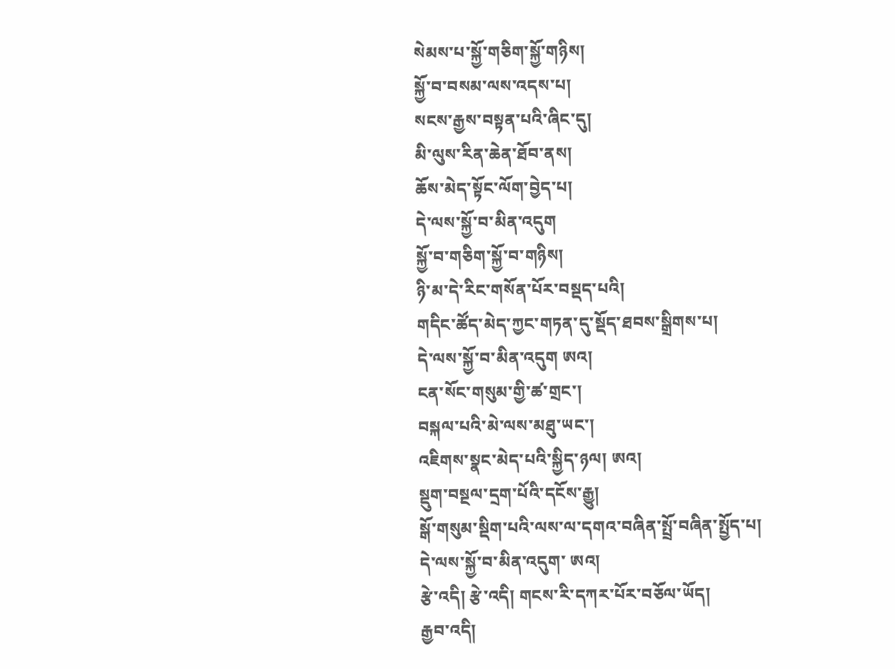སེམས་པ་སྐྱོ་གཅིག་སྐྱོ་གཉིས།
སྐྱོ་བ་བསམ་ལས་འདས་པ།
སངས་རྒྱས་བསྟན་པའི་ཞིང་དུ།
མི་ལུས་རིན་ཆེན་ཐོབ་ནས།
ཆོས་མེད་སྟོང་ལོག་བྱེད་པ།
དེ་ལས་སྐྱོ་བ་མིན་འདུག
སྐྱོ་བ་གཅིག་སྐྱོ་བ་གཉིས།
ཉི་མ་དེ་རིང་གསོན་པོར་བསྡད་པའི།
གདིང་ཚོད་མེད་ཀྱང་གཏན་དུ་སྡོད་ཐབས་སྒྲིགས་པ།
དེ་ལས་སྐྱོ་བ་མིན་འདུག ཨའ།
ངན་སོང་གསུམ་གྱི་ཚ་གྲང་།
བསྐལ་པའི་མེ་ལས་མཐུ་ཡང་།
འཇིགས་སྣང་མེད་པའི་སྐྱིད་ཉལ། ཨའ།
སྡུག་བསྔལ་དྲག་པོའི་དངོས་རྒྱུ།
སྒོ་གསུམ་སྡིག་པའི་ལས་ལ་དགའ་བཞིན་སྤྲོ་བཞིན་སྤྱོད་པ།
དེ་ལས་སྐྱོ་བ་མིན་འདུག་ ཨའ།
རྩེ་འདི། རྩེ་འདི། གངས་རི་དཀར་པོར་བཅོལ་ཡོད།
རྒྱབ་འདི།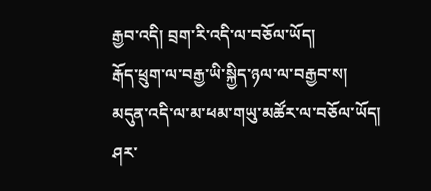རྒྱབ་འདི། བྲག་རི་འདི་ལ་བཅོལ་ཡོད།
རྒོད་ཕྲུག་ལ་བརྒྱ་ཡི་སྐྱིད་ཉལ་ལ་བརྒྱབ་ས།
མདུན་འདི་ལ་མ་ཕམ་གཡུ་མཚོར་ལ་བཅོལ་ཡོད།
ཤར་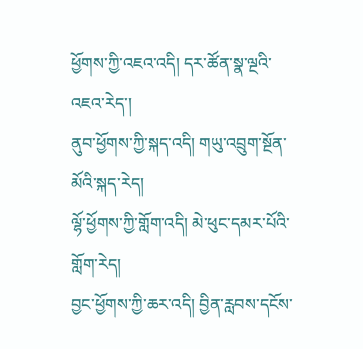ཕྱོགས་ཀྱི་འཇའ་འདི། དར་ཚོན་སྣ་ལྔའི་འཇའ་རེད་།
ནུབ་ཕྱོགས་ཀྱི་སྐད་འདི། གཡུ་འབྲུག་སྔོན་མོའི་སྐད་རེད།
ལྷོ་ཕྱོགས་ཀྱི་གློག་འདི། མེ་ཕུང་དམར་པོའི་གློག་རེད།
བྱང་ཕྱོགས་ཀྱི་ཆར་འདི། བྱིན་རླབས་དངོས་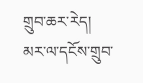གྲུབ་ཆར་རེད།
མར་ལ་དངོས་གྲུབ་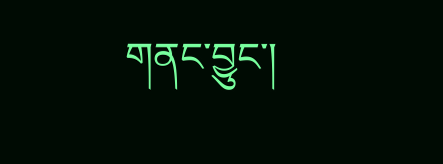གནང་བྱུང་།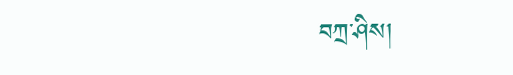བཀྲ་ཤིས།